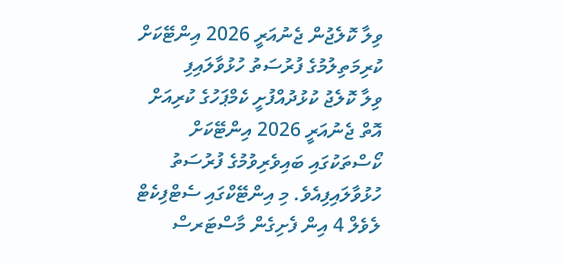ވިލާ ކޮލެޖުން ޖެނުއަރީ 2026 އިންޓޭކަށް ކުރިމަތިލުމުގެ ފުރުސަތު ހުޅުވާލައިފި
ވިލާ ކޮލެޖު ކުޅުދުއްފުށީ ކެމްޕަހުގެ ކުރިއަށް އޮތް ޖެނުއަރީ 2026 އިންޓޭކަށް ކޯސްތަކުގައި ބައިވެރިވުމުގެ ފުރުސަތު ހުޅުވާލައިފިއެވެ. މި އިންޓޭކްގައި ސެޓްފިކެޓް ލެވެލް 4 އިން ފެށިގެން މާސްޓަރސް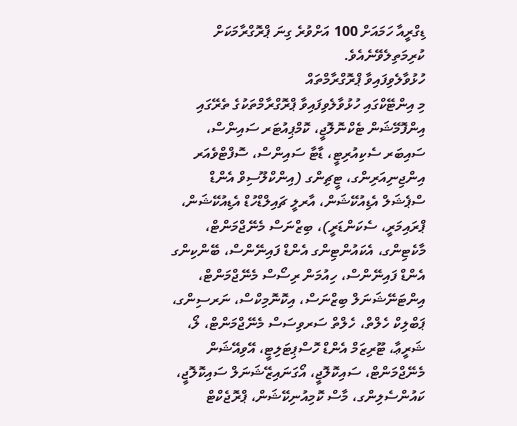ޑިގްރީއާ ހަމައަށް 100 އަށްވުރެ ގިނަ ޕްރޮގްރާމަކަށް ކުރިމަތިލެވޭނެއެވެ.
ހުޅުވާލެވިފައިވާ ޕްރޮގްރާމްތައް
މި އިންޓޭކްގައި ހުޅުވާލެވިފައިވާ ޕްރޮގްރާމްތަކުގެ ތެރޭގައި އިންފޮމޭޝަން ޓެކްނޮލޮޖީ، ކޮމްޕިއުޓަރ ސައިންސް، ސައިބަރ ސެކިއުރިޓީ، ޑާޓާ ސައިންސް، ސޮފްޓްވެއަރ އިންޖިނިއަރިންގ، ޓީޗިންގ (އިންކްލޫސިވް އެންޑް ސްޕެޝަލް އެޑިއުކޭޝަން، އާރލީ ޗައިލްޑްހުޑް އެޑިއުކޭޝަން، ޕްރައިމަރީ، ސެކަންޑަރީ)، ބިޒްނަސް މެނޭޖްމަންޓް، މާކެޓިންގ، އެކައުންޓިންގ އެންޑް ފައިނޭންސް، ބޭންކިންގ އެންޑް ފައިނޭންސް، ހިއުމަން ރިސޯސް މެނޭޖްމަންޓް، އިންޓަނޭޝަނަލް ބިޒްނަސް، އިކޮނޮމިކްސް، ނަރސިންގ، ޕަބްލިކް ހެލްތް، ހެލްތް ސަރވިސަސް މެނޭޖްމަންޓް، ލޯ، ޝަރީޢާ، ޓޫރިޒަމް އެންޑް ހޮސްޕިޓަލިޓީ، އޭވިއޭޝަން މެނޭޖްމަންޓް، ސައިކޮލޮޖީ، އޯގަނައިޒޭޝަނަލް ސައިކޮލޮޖީ، ކައުންސެލިންގ، މާސް ކޮމިއުނިކޭޝަން، ޕްރޮޖެކްޓް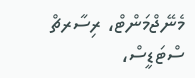މެނޭޖްމަންޓް، ރިސާރޗް ސްޓަޑީސް،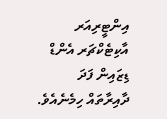އިންޓީރިއަރ އާކިޓެކްޗަރ އެންޑް ޑިޒައިން ފަދަ ދާއިރާތައް ހިމެނެއެވެ.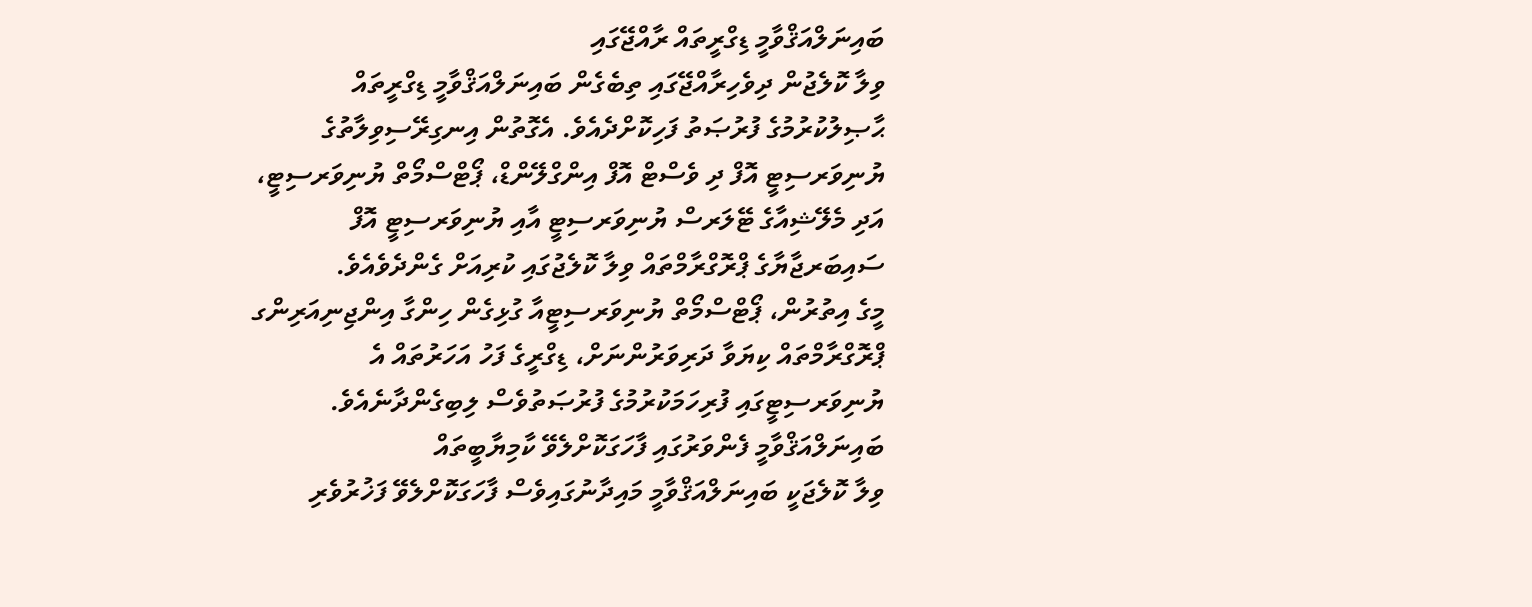ބައިނަލްއަޤްވާމީ ޑިގްރީތައް ރާއްޖޭގައި
ވިލާ ކޮލެޖުން ދިވެހިރާއްޖޭގައި ތިބެގެން ބައިނަލްއަޤްވާމީ ޑިގްރީތައް ޙާޞިލުކުރުމުގެ ފުރުޞަތު ފަހިކޮށްދެއެވެ. އެގޮތުން އިނގިރޭސިވިލާތުގެ ޔުނިވަރސިޓީ އޮފް ދި ވެސްޓް އޮފް އިންގްލޭންޑް، ޕޯޓްސްމޯތް ޔުނިވަރސިޓީ، އަދި މެލޭޝިއާގެ ޓޭލަރސް ޔުނިވަރސިޓީ އާއި ޔުނިވަރސިޓީ އޮފް ސައިބަރޖާޔާގެ ޕްރޮގްރާމްތައް ވިލާ ކޮލެޖުގައި ކުރިއަށް ގެންދެވެއެވެ.
މީގެ އިތުރުން، ޕޯޓްސްމޯތް ޔުނިވަރސިޓީއާ ގުޅިގެން ހިންގާ އިންޖިނިއަރިންގ ޕްރޮގްރާމްތައް ކިޔަވާ ދަރިވަރުންނަށް، ޑިގްރީގެ ފަހު އަހަރުތައް އެ ޔުނިވަރސިޓީގައި ފުރިހަމަކުރުމުގެ ފުރުޞަތުވެސް ލިބިގެންދާނެއެވެ.
ބައިނަލްއަޤްވާމީ ފެންވަރުގައި ފާހަގަކޮށްލެވޭ ކާމިޔާބީތައް
ވިލާ ކޮލެޖަކީ ބައިނަލްއަޤްވާމީ މައިދާނުގައިވެސް ފާހަގަކޮށްލެވޭ ފަޚުރުވެރި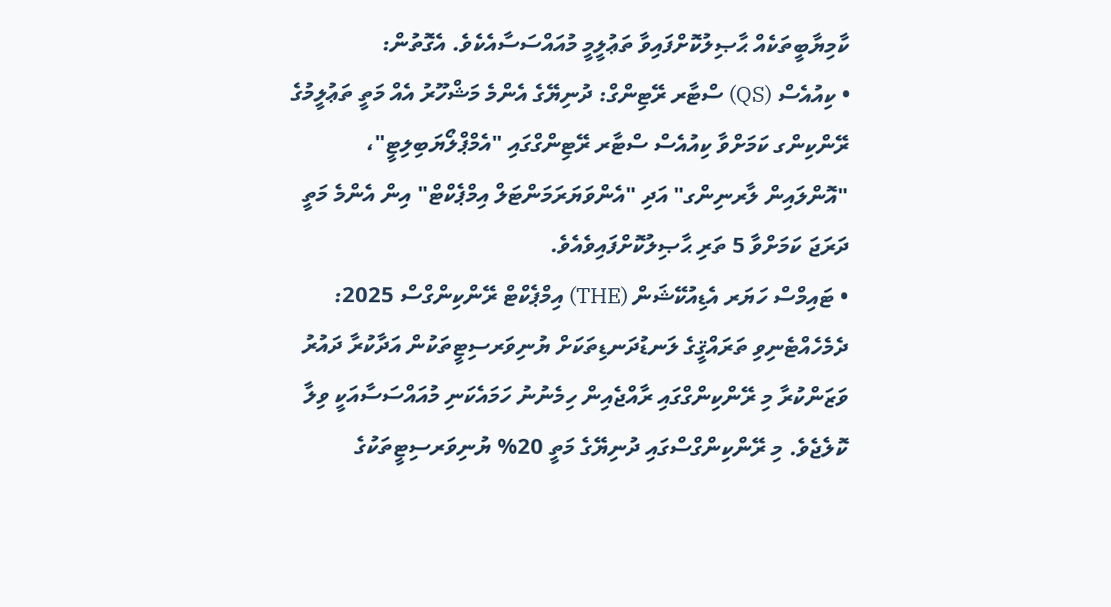ކާމިޔާބީތަކެއް ޙާޞިލުކޮށްފައިވާ ތަޢުލީމީ މުއައްސަސާއެކެވެ. އެގޮތުން:
• ކިއުއެސް (QS) ސްޓާރ ރޭޓިންގް: ދުނިޔޭގެ އެންމެ މަޝްހޫރު އެއް މަތީ ތަޢުލީމުގެ ރޭންކިންގ ކަމަށްވާ ކިއުއެސް ސްޓާރ ރޭޓިންގްގައި "އެމްޕްލޯޔަބިލިޓީ"، "އޮންލައިން ލާރނިންގ" އަދި "އެންވަޔަރަމަންޓަލް އިމްޕެކްޓް" އިން އެންމެ މަތީ ދަރަޖަ ކަމަށްވާ 5 ތަރި ޙާޞިލުކޮށްފައިވެއެވެ.
• ޓައިމްސް ހަޔަރ އެޑިއުކޭޝަން (THE) އިމްޕެކްޓް ރޭންކިންގްސް 2025: ދެމެހެއްޓެނިވި ތަރައްޤީގެ ލަނޑުދަނޑިތަކަށް ޔުނިވަރސިޓީތަކުން އަދާކުރާ ދައުރު ވަޒަންކުރާ މި ރޭންކިންގްގައި ރާއްޖެއިން ހިމެނުނު ހަމައެކަނި މުއައްސަސާއަކީ ވިލާ ކޮލެޖެވެ. މި ރޭންކިންގްސްގައި ދުނިޔޭގެ މަތީ 20% ޔުނިވަރސިޓީތަކުގެ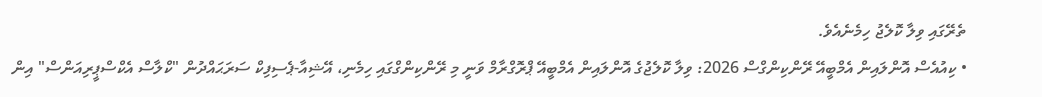ތެރޭގައި ވިލާ ކޮލެޖު ހިމެނެއެވެ.
• ކިއުއެސް އޮންލައިން އެމްބީއޭ ރޭންކިންގްސް 2026: ވިލާ ކޮލެޖުގެ އޮންލައިން އެމްބީއޭ ޕްރޮގްރާމް ވަނީ މި ރޭންކިންގްގައި ހިމެނި، އޭޝިއާ-ޕެސިފިކް ސަރަޙައްދުން "ކްލާސް އެކްސްޕީރިއަންސް" އިން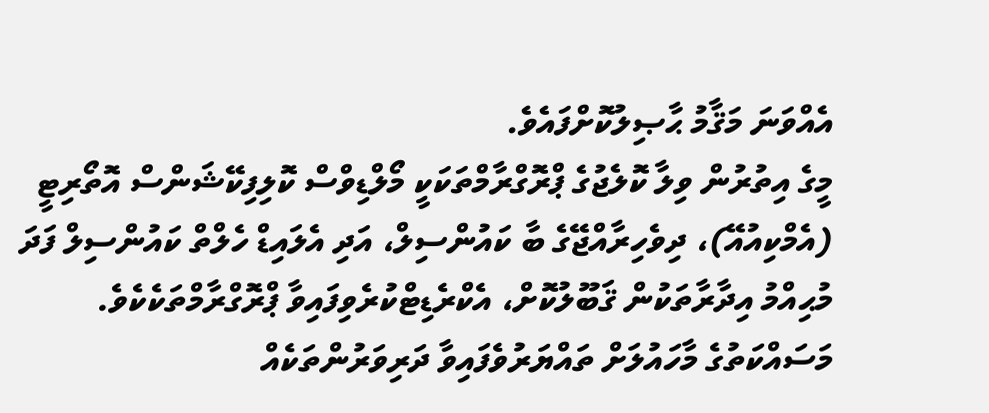އެއްވަނަ މަޤާމު ޙާޞިލުކޮށްފައެވެ.
މީގެ އިތުރުން ވިލާ ކޮލެޖުގެ ޕްރޮގްރާމްތަކަކީ މޯލްޑިވްސް ކޮލިފިކޭޝަންސް އޮތޯރިޓީ (އެމްކިއުއޭ)، ދިވެހިރާއްޖޭގެ ބާ ކައުންސިލް، އަދި އެލައިޑް ހެލްތް ކައުންސިލް ފަދަ މުޙިއްމު އިދާރާތަކުން ޤަބޫލުކޮށް، އެކްރެޑިޓްކުރެވިފައިވާ ޕްރޮގްރާމްތަކެކެވެ.
މަސައްކަތުގެ މާހައުލަށް ތައްޔަރުވެފައިވާ ދަރިވަރުންތަކެއް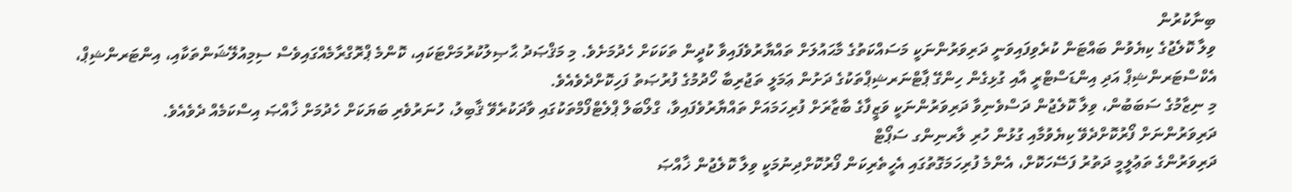ބިނާކުރުން
ވިލާ ކޮލެޖުގެ ކިޔެވުން ބައްޓަން ކުރެވިފައިވަނީ ދަރިވަރުންނަކީ މަސައްކަތުގެ މާޙައުލަށް ތައްޔާރުވެފައިވާ ކުދީން ތަކަކަށް ހެދުމަށެވެ. މި މަޤްޞަދު ޙާޞިލުކުރުމަށްޓަކައި، ކޮންމެ ޕްރޮގްރާމެއްގައިވެސް ސިމިއުލޭޝަންތަކާއި، އިންޓަރންޝިޕް، އެކްސްޓަރންޝިޕް އަދި އިންޑަސްޓްރީ އާއި ގުޅިގެން ހިންގޭ ޕާޓްނަރޝިޕްތަކުގެ ދަށުން ޢަމަލީ ތަޖުރިބާ ހޯދުމުގެ ފުރުޞަތު ފަހިކޮށްދެވެއެވެ.
މި ނިޒާމުގެ ސަބަބުން، ވިލާ ކޮލެޖުން ދަސްވެނިވާ ދަރިވަރުންނަކީ ވަޒީފާގެ ބާޒާރަށް ފުރިހަމައަށް ތައްޔާރުވެފައިވާ، ގްލޯބަލް ޕްލެޓްފޯމްތަކުގައި ވާދަކުރެވޭ ޤާބިލު، ހުނަރުވެރި ބަޔަކަށް ހެދުމަށް ޚާއްޞަ އިސްކަމެއް ދެވެއެވެ.
ދަރިވަރުންނަށް ފޯރުކޮށްދެވޭ ކިޔެވުމާއި ގުޅުން ހުރި ލާރނިންގ ސަޕޯޓް
ދަރިވަރުންގެ ތަޢުލީމީ ދަތުރު ފަސޭހަކޮށް، އެންމެ ފުރިހަމަގޮތުގައި އެހީތެރިކަން ފޯރުކޮށްދިނުމަކީ ވިލާ ކޮލެޖުން ޚާއްޞަ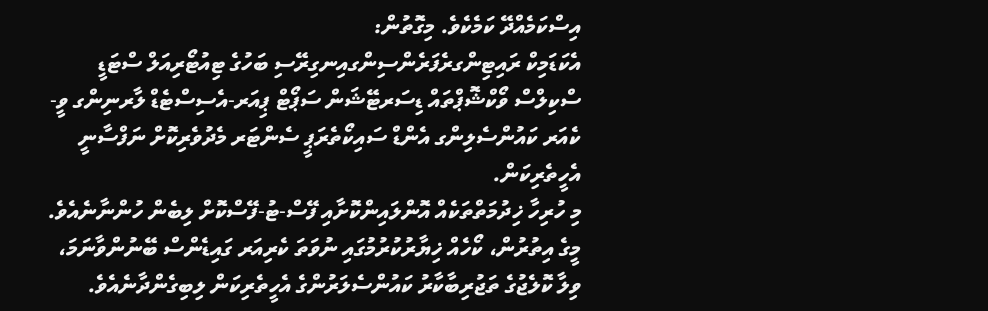އިސްކަމެއްދޭ ކަމެކެވެ. މިގޮތުން:
އެކަޑަމިކް ރައިޓިންގރެފަރެންސިންގއިނގިރޭސި ބަހުގެ ޓިއުޓޯރިއަލް ސްޓަޑީ ސްކިލްސް ވޯކްޝޮޕްތައް ޑިސަރޓޭޝަން ސަޕޯޓް ޕިއަރ-އެސިސްޓެޑް ލާރނިންގ ވީ-ކެއަރ ކައުންސެލިންގ އެންޑް ސައިކޯތެރަޕީ ސެންޓަރ މެދުވެރިކޮށް ނަފްސާނީ އެހީތެރިކަން.
މި ހުރިހާ ޚިދުމަތްތަކެއް އޮންލައިންކޮށާއި ފޭސް-ޓު-ފޭސްކޮށް ލިބެން ހުންނާނެއެވެ. މީގެ އިތުރުން، ކޯހެއް ޚިޔާރުކުރުމުގައި ނުވަތަ ކެރިއަރ ގައިޑެންސް ބޭނުންވާނަމަ، ވިލާ ކޮލެޖުގެ ތަޖުރިބާކާރު ކައުންސެލަރުންގެ އެހީތެރިކަން ލިބިގެންދާނެއެވެ.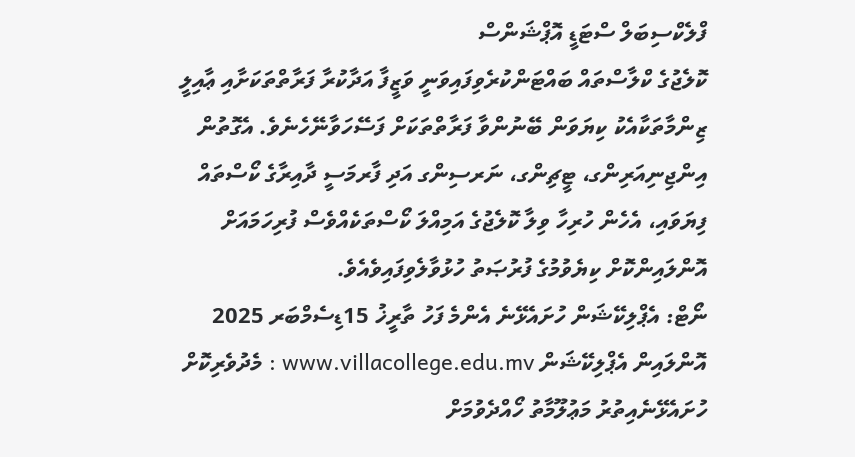ފްލެކްސިބަލް ސްޓަޑީ އޮޕްޝަންސް
ކޮލެޖުގެ ކްލާސްތައް ބައްޓަންކުރެވިފައިވަނީ ވަޒީފާ އަދާކުރާ ފަރާތްތަކަށާއި ޢާއިލީ ޒިންމާތަކާއެކު ކިޔަވަން ބޭނުންވާ ފަރާތްތަކަށް ފަސޭހަވާނޭހެނެވެ. އެގޮތުން އިންޖިނިއަރިންގ، ޓީޗިންގ، ނަރސިންގ އަދި ފާރމަސީ ދާއިރާގެ ކޯސްތައް ފިޔަވައި، އެހެން ހުރިހާ ވިލާ ކޮލެޖުގެ އަމިއްލަ ކޯސްތަކެއްވެސް ފުރިހަމައަށް އޮންލައިންކޮށް ކިޔެވުމުގެ ފުރުޞަތު ހުޅުވާލެވިފައިވެއެވެ.
ނޯޓް: އެޕްލިކޭޝަން ހުށައެޅޭނެ އެންމެ ފަހު ތާރީޚު 15ޑިސެމްބަރ 2025 އޮންލައިން އެޕްލިކޭޝަން www.villacollege.edu.mv : މެދުވެރިކޮށް ހުށައެޅޭނެއިތުރު މަޢުލޫމާތު ހޯއްދެވުމަށް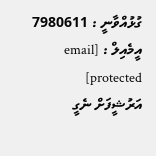ގުޅުއްވާނީ : 7980611 އީމެއިލް : [email protected]
އަރުޝީފަށް ނެގީ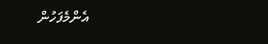އެންމެފަހުން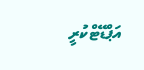އަޕްޑޭޓްކުރީ